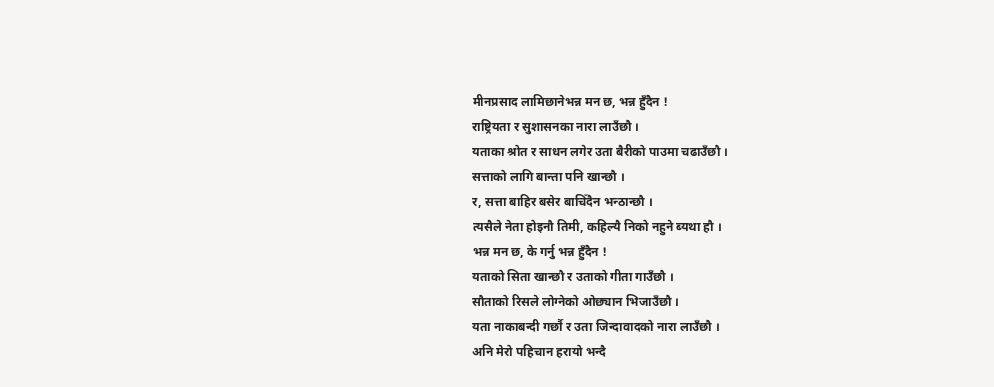मीनप्रसाद लामिछानेभन्न मन छ, भन्न हुँदैन !
राष्ट्रियता र सुशासनका नारा लाउँछौ ।
यताका श्रोत र साधन लगेर उता बैरीको पाउमा चढाउँछौ ।
सत्ताको लागि बान्ता पनि खान्छौ ।
र, सत्ता बाहिर बसेर बाचिँदैन भन्ठान्छौ ।
त्यसैले नेता होइनौ तिमी, कहिल्यै निको नहुने ब्यथा हौ ।
भन्न मन छ, के गर्नु भन्न हुँदैन !
यताको सिता खान्छौ र उताको गीता गाउँछौ ।
सौताको रिसले लोग्नेको ओछ्यान भिजाउँछौ ।
यता नाकाबन्दी गर्छौ र उता जिन्दावादको नारा लाउँछौ ।
अनि मेरो पहिचान हरायो भन्दै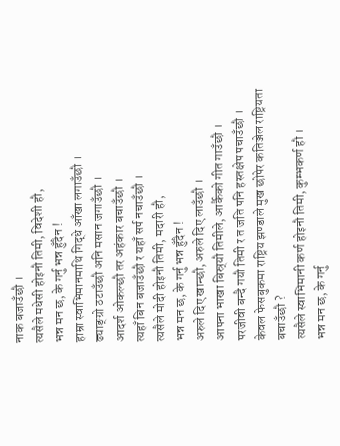नाक बजाउँछौ ।
त्यसैले मधेसी होइनौ तिमी, विदेशी हौ,
भन्न मन छ, के गर्नु भन्न हुँदैन !
हाम्रा स्वाभिमानमाथि गिद्धे आँखा लगाउँछौ ।
ढ्याङ्ग्रो ठटाउँछौ अनि मसान जगाउँछौ ।
आदर्श ओकल्छौ तर अहंकार बचाउँछौ ।
त्यहाँ बिन बजाउँछौ र यहाँ सर्प नचाउँछौ ।
त्यसैले मोदी होइनौ तिमी, मदारी हौ,
भन्न मन छ, के गर्नु भन्न हुँदैन !
अरुले दिए खान्छौ, अरुले दिए लाउँछौ ।
आफ्ना भाखा बिस्र्यौ तिमीले, आर्कैको गीत गाउँछौ ।
परजीवी बन्दै गयौ तिमी र त जति पनि हस्तक्षेप पचाउँछौ ।
केवल फेसबुकमा राष्ट्रिय झण्डाले मुख छोपेर कतिञ्जेल राष्ट्रियता बचाउँछौ ?
त्यसैले स्वाभिमानी कर्ण होइनौ तिमी, कुम्भकर्ण हौ ।
भन्न मन छ, के गर्नु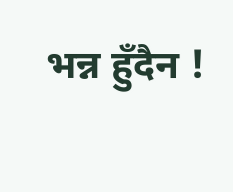भन्न हुँदैन !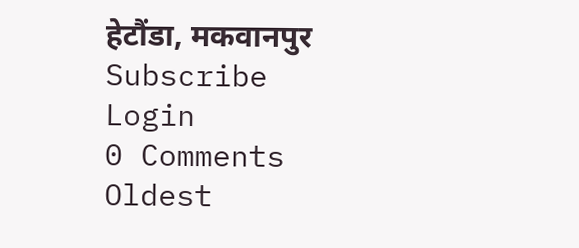हेटौंडा, मकवानपुर
Subscribe
Login
0 Comments
Oldest